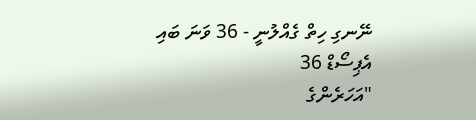ނޭނގި ހިތް ގެއްލުނީ - 36 ވަނަ ބައި
އެޕިސޯޑް 36
"އަހަރެންގެ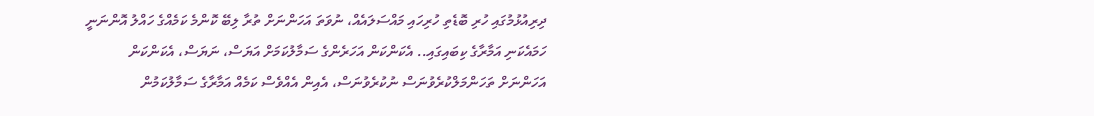ދިރިއުޅުމުގައި ހުރި ބޮޑެތި ހުރިހައި މައްސަލައެއް، ނުވަތަ އަހަންނަށް ތުރާ ލިބޭ ކޮންމެ ކަމެއްގެ ހައްލު އޮންނަނީ ހަމައެކަނި އަމާރާގެ ކިބައިގައި.. އެކަންކަން އަހަރެންގެ ސަމާލުކަމަށް އަޔަސް، ނަޔަސް، އެކަންކަން އަހަންނަށް ތަހަންމަލްކުރެވުނަސް ނުކުރެވުނަސް، އެއިން އެއްވެސް ކަމެއް އަމާރާގެ ސަމާލުކަމުން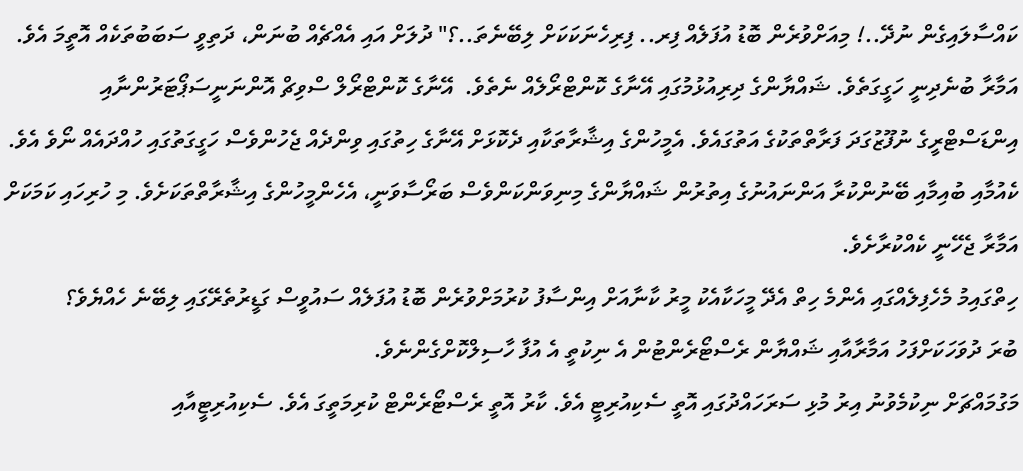ކައްސާލައިގެން ނުދޭ..! މިއަށްވުރެން ބޮޑު އުފަލެއް ފިރ.. ފިރިހެނަކަކަށް ލިބޭނެތަ..؟" ދުލަށް އައި އެއްޗެއް ބުނަން، ދަތިވީ ސަބަބުތަކެއް އޮތީމަ އެވެ.
އަމާރާ ބުނެދިނީ ހަގީގަތެވެ. ޝައްޔާންގެ ދިރިއުޅުމުގައި އޭނާގެ ކޮންޓްރޯލެއް ނެތެވެ.  އޭނާގެ ކޮންޓްރޯލް ސްވިޗް އޮންނަނީސަޕޯޓަރުންނާއި އިންޑަސްޓްރީގެ ނުފޫޒުގަދަ ފަރާތްތަކުގެ އަތުގައެވެ. އެމީހުންގެ އިޝާރާތަކާއި ދެކޮޅަށް އޭނާގެ ހިތުގައި ވިންދެއް ޖެހުންވެސް ހަގީގަތުގައި ހުއްދައެއް ނޯވެ އެވެ. ކެއުމާއި ބުއިމާއި ބޭނުންކުރާ އަންނައުނުގެ އިތުރުން ޝައްޔާންގެ މިނިވަންކަންވެސް ބަރޯސާވަނީ، އެހެންމީހުންގެ އިޝާރާތްތަކަށެވެ. މި ހުރިހައި ކަމަކަށް އަމާރާ ޖެހޭނީ ކެއްކުރާށެވެ.
ހިތްގައިމު މެހެފިލެއްގައި އެންމެ ހިތް އެދޭ މީހަކާއެކު މީރު ކާނާއަށް އިންސާފު ކުރުމަށްވުރެން ބޮޑު އުފަލެއް ސައުވީސް ގަޑީރުތެރޭގައި ލިބޭނެ ހެއްޔެވެ؟
ބުރަ ދުވަހަކަށްފަހު އަމާރާއާއި ޝައްޔާން ރެސްޓޯރެންޓުން އެ ނިކުތީ އެ އުފާ ހާސިލްކޮށްގެންނެވެ.
މަގުމައްޗަށް ނިކުމެވުނު އިރު މުޅި ސަރަހައްދުގައި އޮތީ ސެކިއުރިޓީ އެވެ. ކާރު އޮތީ ރެސްޓޯރެންޓް ކުރިމަތީގަ އެވެ. ސެކިއުރިޓީއާއި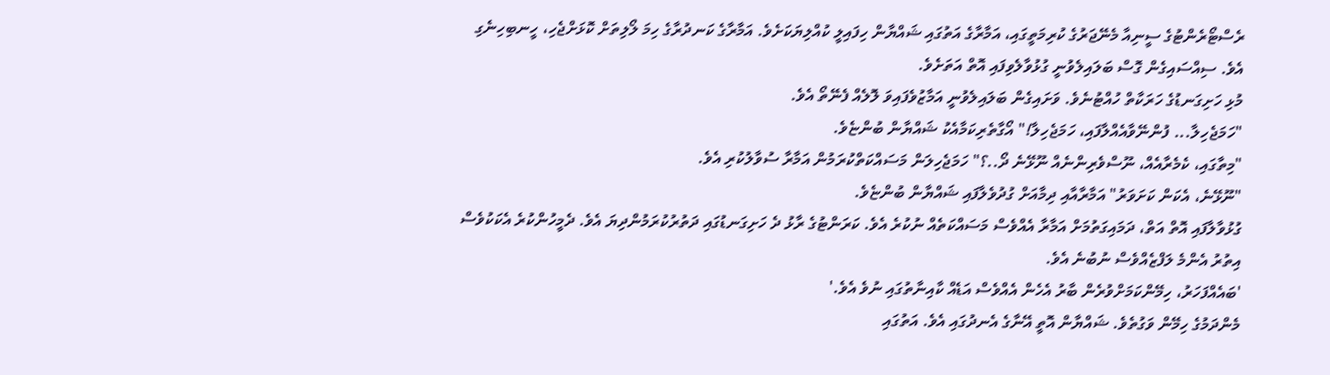ރެސްޓޯރެންޓުގެ ސީނިއާ މެނޭޖަރުގެ ކުރިމަތީގައި، އަމާރާގެ އަތުގައި ޝައްޔާން ހިފައިލީ ކުއްލިޔަކަށެވެ. އަމާރާގެ ކަނދުރާގެ ހިމަ ލޯލިތަށް ކޮޅަށްޖެހި، ހީނބިހިނެގި އެވެ. ސިއްސައިގެން ގޮސް ބަލައިލެވުނީ ގުޅުވާލެވިފައި އޮތް އަތަށެވެ.
މުޅި ހަށިގަނޑުގެ ހަރަކާތް ހުއްޓުނެވެ. ވަށައިގެން ބަލައިލެވުނީ އަމާޒުވެފައިވަ ލޮލެއް ފެނޭތޯ އެވެ.
"ހަމަޖެހިލާ... ފުންނޭވާއެއްލާފައި، ހަމަޖެހިލާ!" އޯގާތެރިކަމާއެކު ޝައްޔާން ބުންޏެވެ.
"މިތާގައި، ކެމެރާއެއް، ނޫސްވެރިންނެއް ނޫޅޭނެ ދޯ..؟" ހަމަޖެހިލަން މަސައްކަތްކުރަމުން އަމާރާ ސުވާލުކުރި އެވެ.
"ނޫޅޭނެ، އެކަން ކަށަވަރު" އަމާރާއާއި ދިމާއަށް ގުދުވެލާފައި ޝައްޔާން ބުންޏެވެ.
ގުޅުވާލާފައި އޮތް އަތް، ދަމައިގަތުމަށް އަމާރާ އެއްވެސް މަސައްކަތެއް ނުކުރެ އެވެ. ކަރަންޓުގެ ރާޅު ދެ ހަށިގަނޑުގައި ދަތުރުކުރަމުންދިޔަ އެވެ. ދެމީހުންކުރެ އެކަކުވެސް އިތުރު އެންމެ ލަފްޒެއްވެސް ނުބުނެ އެވެ.
'ބައެއްފަހަރު، ހިމޭންކަމަށްވުރެން ބާރު އެހެން އެއްވެސް އަޑެއް ކާއިނާތުގައި ނުވެ އެވެ.'
މެންދަމުގެ ހިމޭން ވަގުތެވެ. ޝައްޔާން އޮތީ އޭނާގެ އެނދުގައި އެވެ. އަތުގައި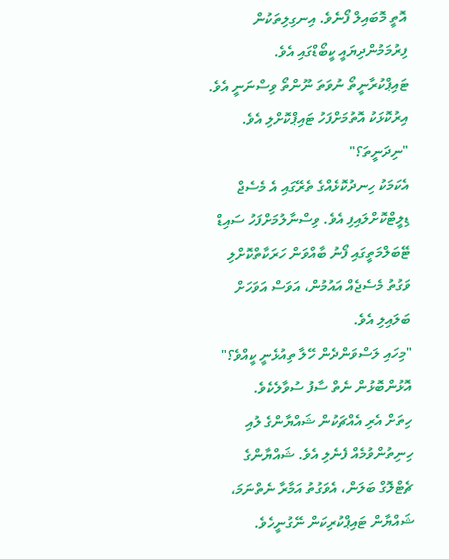އޮތީ މޮބައިލް ފޯނެވެ. އިނގިލިތަކުން ފިރުމަމުންދިޔައީ ކީބޯޑްގައި އެވެ.
ޓައިޕްކުރާނީތޯ ނުވަތަ ނޫންތޯ ވިސްނަނީ އެވެ. އިރުކޮޅަކު އޮތުމަށްފަހު ޓައިޕްކޮށްލި އެވެ.
"ނިދަނީތަ؟"
އެކަމަކު ހިނދުކޮޅެއްގެ ތެރޭގައި އެ މެސެޖް ޑިލީޓްކޮށްލައިފި އެވެ. ވިސްނާލުމަށްފަހު ސައިޑް ޓޭބަލްމަތީގައި ފޯނު ބާއްވަން ހަރަކާތްކޮށްލި ވަގުތު މެސެޖެއް އައުމުން، އަވަސް އަވަހަށް ބަލައިލި އެވެ.
"މިހައި ލަސްވަންދެން ހޭލާ ތިއުޅެނީ ކީއްވެ؟" އޮޅުންބޮޅުން ނެތް ސާފު ސުވާލެކެވެ.
ހިތަށް އެރި އެއްޗަކުން ޝައްޔާންގެ ލުއި ހިނިތުންވުމެއް ފެނެލި އެވެ. ޝައްޔާންގެ ޗެޓްލޮގް ބަލަން، އެވަގުތު އަމާރާ ނެތްނަމަ، ޝައްޔާން ޓައިޕްކުރިކަން ނޭގުނީހެވެ.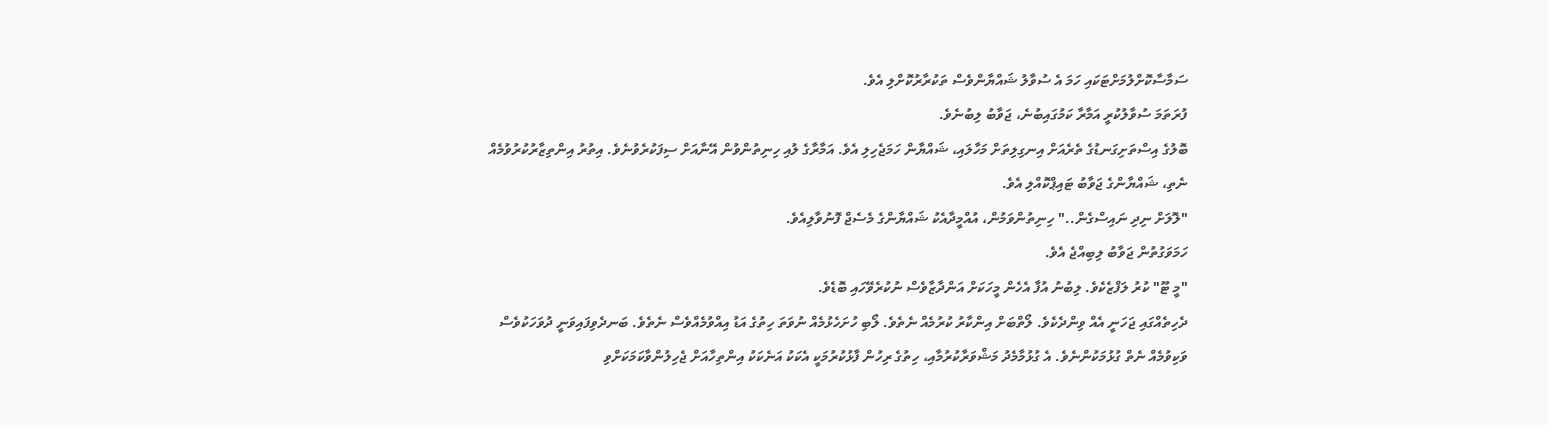ސަމާސާކޮށްލުމަށްޓަކައި ހަމަ އެ ސުވާލު ޝައްޔާންވެސް ތަކުރާރުކޮށްލި އެވެ.
ފުރަތަމަ ސުވާލުކުރީ އަމާރާ ކަމުގައިބުނެ، ޖަވާބު ލިބުނެވެ.
ބޮލުގެ އިސްތަށިގަނޑުގެ ތެރެއަށް އިނގިލިތަށް މަހާލައި، ޝައްޔާން ހަމަޖެހިލި އެވެ. އަމާރާގެ ލުއި ހިނިތުންވުން އޭނާއަށް ސިފަކުރެވުނެވެ. އިތުރު އިންތިޒާރުކުރުވުމެއް ނެތި، ޝައްޔާންގެ ޖަވާބު ޓައިޕްކޮއްލި އެވެ.
"ލޮލަށް ނިދި ނައިސްގެން.." ހިނިތުންވަމުން، އުއްމީދާއެކު ޝައްޔާންގެ މެސެޖް ފޮނުވާލިއެވެ.
ހަމަވަގުތުން ޖަވާބު ލިބިއްޖެ އެވެ.
"މީ ޓޫ" ކުރު ލަފްޒެކެވެ. ލިބުނު އުފާ އެހެން މީހަކަށް އަންދާޒާވެސް ނުކުރެވޭހައި ބޮޑެވެ.
ދެހިތެއްގައި ޖަހަނީ އެއް ވިންދެކެވެ. ލޯތްބަށް އިންކާރު ކުރުމެއް ނެތެވެ. ލޯބި ހުށަހެޅުމެއް ނުވަތަ ހިތުގެ އަޑު އިއްވުމެއްވެސް ނެތެވެ. ބަނދެވިފައިވަނީ ދުވަހަކުވެސް ވަކިވުމެއް ނެތް ގުޅުމަކުންނެވެ. އެ ގުޅުމާމެދު މަޝްވަރާކުރުމާއި، ހިތުގެ ރިހުން ފާޅުކުރުމަކީ އެކަކު އަނެކަކު އިންތިހާއަށް ޖެހިލުންވާކަމަކަށްވި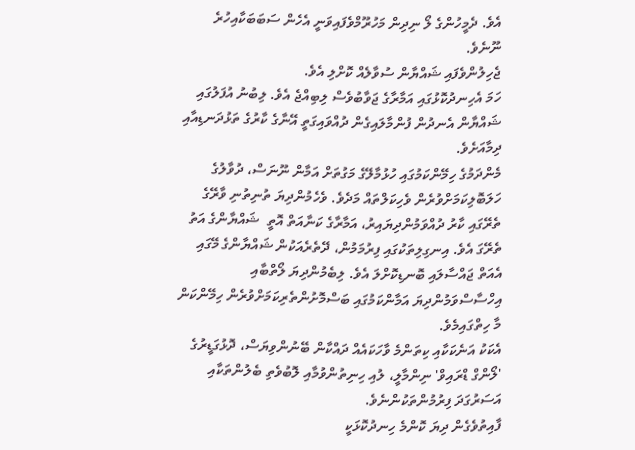އެވެ. ދެމީހުންގެ ލޯ ނިދިން މަހުރޫމްވެފައިވަނީ އެހެން ސަބަބަކާއިހުރެ ނޫނެވެ.
ޖެހިލުންވެފައި ޝައްޔާން ސުވާލެއް ކޮށްލި އެވެ.
ހަމަ އެހިނދުކޮޅުގައި އަމާރާގެ ޖަވާބުވެސް ލިބިއްޖެ އެވެ. ލިބުނު އުފަލުގައި ޝައްޔާން އެނދުން ފުންމާލައިގެން ދުއްވައިގަތީ އޭނާގެ ކާރުގެ ތަޅުދަނޑިއާއި ދިމާއަށެވެ.
މެންދަމުގެ ހިމޭންކަމުގައި ހުޅުމާލޭގެ މަގުތަށް އަމާން ނޫނަސް، ދުވާލުގެ ހަލަބޮލިކަމަށްވުރެން ވެހިކަލްތައް މަދެވެ. ވެހެމުންދިޔަ ތުނިތުނި ވާރޭގެ ތެރޭގައި ކާރު ދުއްވަމުންދިޔައިރު، އަމާރާގެ ކަނާއަތް އޮތީ  ޝައްޔާންގެ އަތު ތެރޭގަ އެވެ. އިނގިލިތަކުގައި ފިރުމަމުން، ދޭތެރެއަކުން ޝައްޔާންގެ މޭގައި އެއަތް ޖައްސާލައި ބޮނޑިކޮށްލަ އެވެ. ލިބެމުންދިޔަ ލޯތްބާއި އިހްސާސްވަމުންދިޔަ އަމާންކަމުގައި ބަސްމޮށުންތެރިކަމަށްވުރެން ހިމޭންކަން މާ ހިތްގައިމެވެ.
އެކަކު އަނެކަކާއި ކިތަންމެ ވާހަކައެއް ދައްކާން ބޭނުންވިޔަސް، ދޮޅުގަޑީރުގެ 'ލޯންގް ޑްރައިވް' ނިންމާލީ، ލުއި ހިނިތުންވުމާއި ލޮބުވެތި ބެލުންތަކާއި އަސަރުގަދަ ފިރުމުންތަކުންނެވެ.
ފާއިތުވެގެން ދިޔަ ކޮންމެ ހިނދުކޮޅަކީ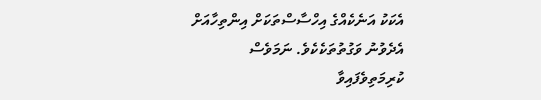އެކަކު އަނެކެއްގެ އިހްސާސްތަކަށް އިންތިހާއަށް އެދެވުނު ވަގުތުތަކެކެވެ. ނަމަވެސް ކުރިމަތިވެފައިވާ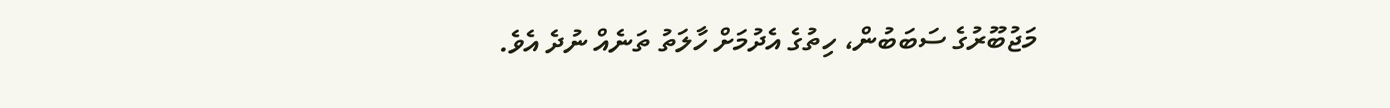މަޖުބޫރުގެ ސަބަބުން، ހިތުގެ އެދުމަށް ހާލަތު ތަނެއް ނުދެ އެވެ.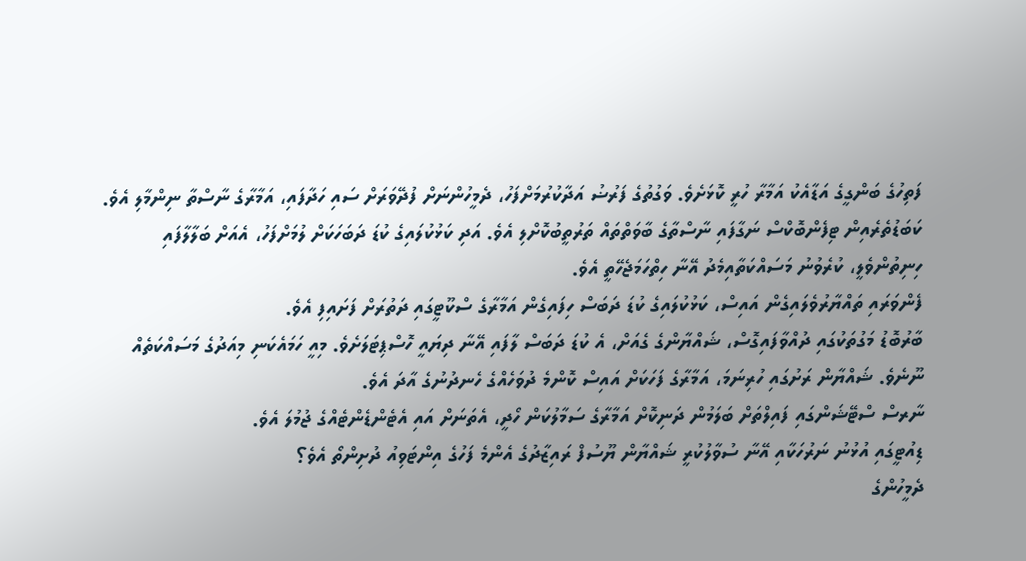ފަތިހުގެ ބަންގީގެ އަޑާއެކު އަމާރާ ހުރީ ކޮޅަށެވެ. ވަގުތުގެ ފަރުޟު އަދާކުރުމަށްފަހު، ދެމީހުންނަށް ފުދޭވަރަށް ސައި ހަދާފައި، އަމާރާގެ ނާސްތާ ނިންމާލި އެވެ.
ކަބަޑުތެރެއިން ޓިފެންބޮކްސް ނަގާފައި ނާސްތާގެ ބާވަތްތައް ތަރުތީބުކޮށްލި އެވެ. އަދި ކަޅުކުލައިގެ ކުޑަ ދަބަހަކަށް ލުމަށްފަހު، އެއަށް ބަލާލާފައި ހިނިތުންވެލީ، ކުރެވުނު މަސައްކަތާއިމެދު އޭނާ ހިތްހަމަޖެހޭތީ އެވެ.
ފެންވަރައި ތައްޔާރުވެލައިގެން އައިސް، ކަޅުކުލައިގެ ކުޑަ ދަބަސް ހިފައިގެން އަމާރާގެ ސްކޫޓީގައި ދަތުރަށް ފަށައިފި އެވެ.
ބާރުބޮޑު މަގުތަކުގައި ދުއްވާފައިގޮސް، ޝައްޔާންގެ ގެއަށް، އެ ކުޑަ ދަބަސް ލާފައި އޭނާ ދިޔައީ ހޮސްޕިޓަލަށެވެ. މިއީ ހަމައެކަނި މިއަދުގެ މަސައްކަތެއް ނޫނެވެ. ޝައްޔާން ރަށުގައި ހުރިނަމަ، އަމާރާގެ ފަހަކަށް އައިސް ކޮންމެ ދުވަހެއްގެ ހެނދުނުގެ އާދަ އެވެ.
ނާރސް ސްޓޭޝަންގައި ފައިލްތަށް ބަލަމުން ދަނިކޮށް އަމާރާގެ ސަމާލުކަން ހޯދީ، އެތަނަށް އައި އެޓެންޑެންޓެއްގެ ޖުމުލަ އެވެ.
ޑިއުޓީގައި އުޅުނު ނަރުހަކާއި އޭނާ ސުވާލުކުރީ ޝައްޔާން ޔޫސުފް ރައިޒާދުގެ އެންމެ ފަހުގެ އިންޓަވިއު ދުށިންތޯ އެވެ؟
ދެމީހުންގެ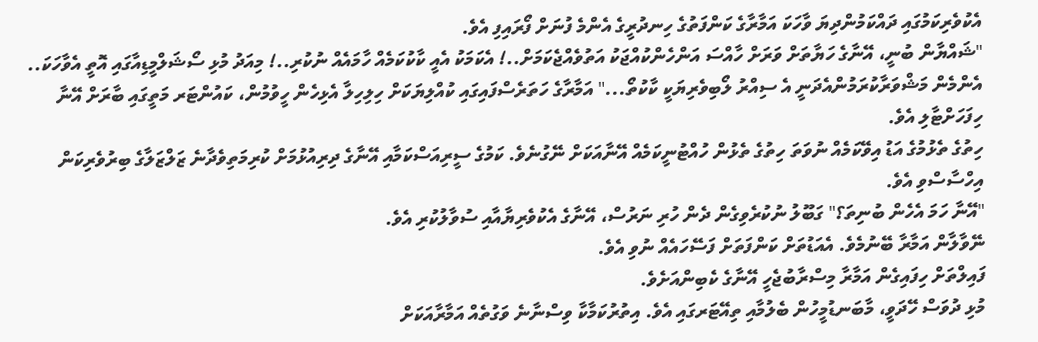އެކުވެރިކަމުގައި ދައްކަމުންދިޔަ ވާހަކަ އަމާރާގެ ކަންފަތުގެ ހިނދުރީގެ އެންމެ ފުނަށް ފޯރައިފި އެވެ.
"ޝައްޔާން ބުނީ، އޭނާގެ ހަޔާތަށް ވަރަށް ހާއްސަ އަންހެންކުއްޖަކު އަތުވެއްޖެކަމަށް..! އެކަމަކު އެއީ ކާކުކަމެއް ހާމައެއް ނުކުރި..! މިއަދު މުޅި ސޯޝަލްމީޑިއާގައި އޮތީ އެވާހަކަ.. އެންމެން މަޝްވަރާކުރަމުންއެދަނީ އެ ސިއްރު ލޯބިވެރިޔަކީ ކާކުތޯ..." އަމާރާގެ ހަތަރެސްފައިގައި ކުއްލިޔަކަށް ހިލިހިލާ އެޅިހެން ހީވުމުން، ކައުންޓަރ މަތީގައި ބާރަށް އޭނާ ހިފަހަށްޓާލި އެވެ.
ހިތުގެ ތެޅުމުގެ އަޑު އިވޭކަމެއް ނުވަތަ ހިތުގެ ތެޅުން ހުއްޓުނީކަމެއް އޭނާއަކަށް ނޭގުނެވެ. ކަމުގެ ސީރިއަސްކަމާއި އޭނާގެ ދިރިއުޅުމަށް ކުރިމަތިވެދާނެ ޒަލްޒަލާގެ ބިރުވެރިކަން އިހްސާސްވި އެވެ.
"އޭނާ ހަމަ އެހެން ބުނިތަ؟" ގަބޫލު ނުކުރެވިގެން ދެން ހުރި ނަރުސް، އޭނާގެ އެކުވެރިޔާއާއި ސުވާލުކުރި އެވެ.
ނޭވާލާން އަމާރާ ބޭނުމެވެ. އެއަޑުތަށް ކަންފަތަށް ފަސޭހައެއް ނުވި އެވެ.
ފައިލްތަށް ހިފައިގެން އަމާރާ މިސްރާބުޖެހީ އޭނާގެ ކެބިންއަށެވެ.
މުޅި ދުވަސް ހޭދަވީ، މާބަނޑުމީހުން ބެލުމާއި ތިއޭޓަރގައި އެވެ. އިތުރުކަމާކާ ވިސްނާނެ ވަގުތެއް އަމާރާއަކަށް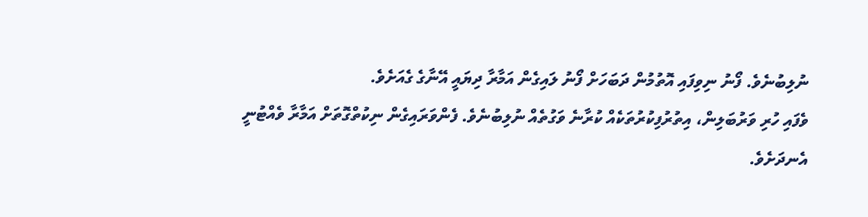ނުލިބުނެވެ. ފޯނު ނިވިފައި އޮތުމުން ދަބަހަށް ފޯނު ލައިގެން އަމާރާ ދިޔައީ އޭނާގެ ގެއަށެވެ.
ވެފައި ހުރި ވަރުބަލިން، އިތުރުފިކުރުތަކެއް ކުރާނެ ވަގުތެއް ނުލިބުނެވެ. ފެންވަރައިގެން ނިކުތްގޮތަށް އަމާރާ ވެއްޓުނީ އެނދަށެވެ.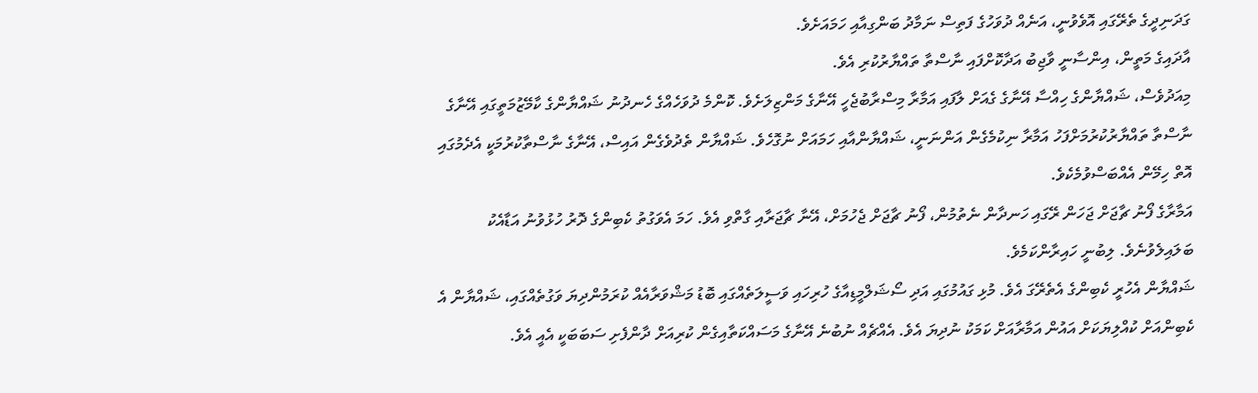ގަދަނިދީގެ ތެރޭގައި އޮވެވުނީ، އަނެއް ދުވަހުގެ ފަތިސް ނަމާދު ބަންގިއާއި ހަމައަށެވެ.
އާދައިގެ މަތީން، އިންސާނީ ވާޖިބު އަދާކޮށްފައި ނާސްތާ ތައްޔާރުކުރި އެވެ.
މިއަދުވެސް، ޝައްޔާންގެ ހިއްސާ އޭނާގެ ގެއަށް ލާފައި އަމާރާ މިސްރާބުޖެހީ އޭނާގެ މަންޒިލަށެވެ. ކޮންމެ ދުވަހެއްގެ ހެނދުނު ޝައްޔާންގެ ކާމޭޒުމަތީގައި އޭނާގެ ނާސްތާ ތައްޔާރުކުރުމަށްފަހު އަމާރާ ނިކުމެގެން އަންނަނީ، ޝައްޔާންއާއި ހަމައަށް ނުގޮހެވެ. ޝައްޔާން ތެދުވެގެން އައިސް، އޭނާގެ ނާސްތާކުރުމަކީ އެދެމުގައި އޮތް ހިމޭން އެއްބަސްވުމެކެވެ.
އަމާރާގެ ފޯނު ޗާޖަށް ޖަހަން ރޭގައި ހަނދާން ނެތުމުން، ފޯނު ޗާޖަށް ޖެހުމަށް، އޭނާ ޗާޖަރާއި ގާތްވި އެވެ. ހަމަ އެވަގުތު ކެބިންގެ ދޮރު ހުޅުވުނު އަޑާއެކު ބަލައިލެވުނެވެ. ލިބުނީ ހައިރާންކަމެވެ.
ޝައްޔާން އެހުރީ ކެބިންގެ އެތެރޭގަ އެވެ. މުޅި ގައުމުގައި އަދި ސޯޝަލްމީޑިއާގެ ހުރިހައި ވަސީލަތެއްގައި ބޮޑު މަޝްވަރާއެއް ކުރަމުންދިޔަ ވަގުތެއްގައި، ޝައްޔާން އެ ކެބިންއަށް ކުއްލިޔަކަށް އައުން އަމާރާއަށް ކަމަކު ނުދިޔަ އެވެ. އެއްޗެއް ނުބުނެ އޭނާގެ މަސައްކަތާއިގެން ކުރިއަށް ދާންފެށި ސަބަބަކީ އެއީ އެވެ.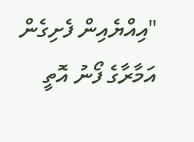"އިއްޔެއިން ފެށިގެން އަމާރާގެ ފޯނު އޮތީ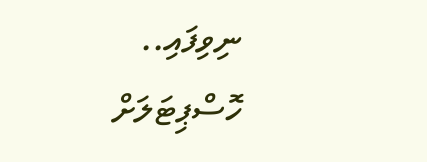ނިވިފައި.. ހޮސްޕިޓަލަށް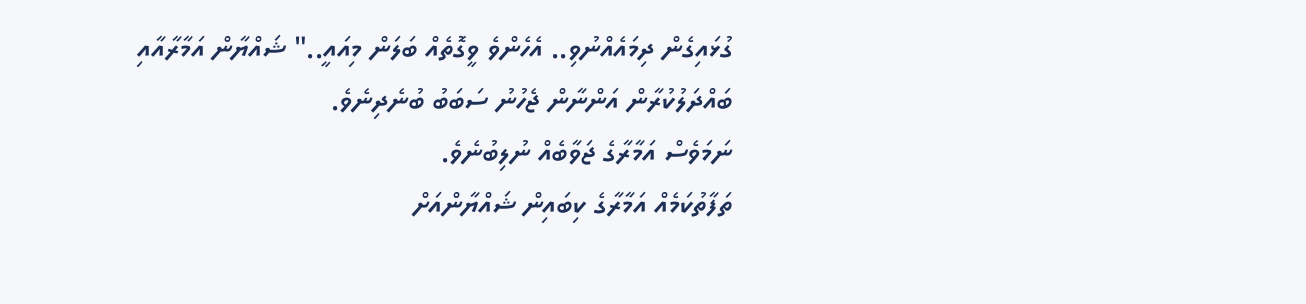ގުޅައިގެން ދިމައެއްނުވި.. އެހެންވެ ވީގޮތެއް ބަލަން މިއައީ.." ޝައްޔާން އަމާރާއާއި ބައްދަލުކުރާން އަންނާން ޖެހުނު ސަބަބު ބުނެދިނެވެ.
ނަމަވެސް އަމާރާގެ ޖަވާބެއް ނުލިބުނެވެ.
ތަފާތުކަމެއް އަމާރާގެ ކިބައިން ޝައްޔާންއަށް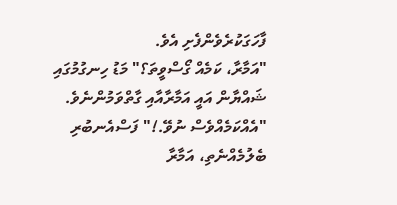ފާހަގަކުރެވެންފެށި އެވެ.
"އަމާރާ، ކަމެއް ގޯސްވީތަ؟" މަޑު ހިނގުމުގައި ޝައްޔާން އައީ އަމާރާއާއި ގާތްވަމުންނެވެ.
"އެއްކަމެއްވެސް ނުވޭ.!" ފަސްއެނބުރި ބެލުމެއްނެތި، އަމާރާ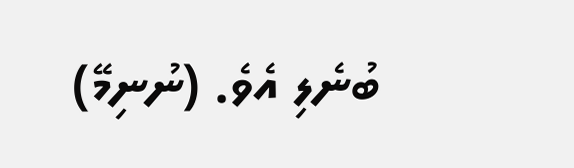ބުނެލި އެވެ. (ނުނިމޭ)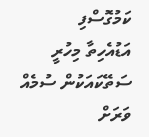ކަމުގޮސްފި
އަޑުއެހިތާ މިހުރީ
ސަތޭކައަކުން ސުމެއް
ވަރަށް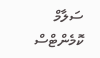ސަލާމް
ކޮމެންޓްސް